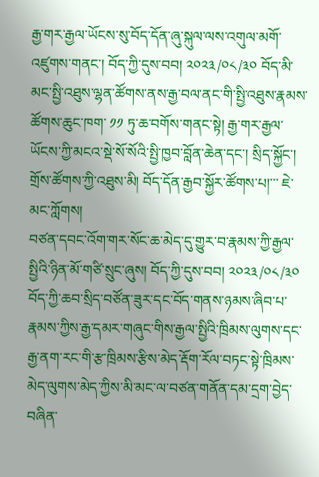རྒྱ་གར་རྒྱལ་ཡོངས་སུ་བོད་དོན་ཞུ་སྐུལ་ལས་འགུལ་མགོ་འཛུགས་གནང་། བོད་ཀྱི་དུས་བབ། ༢༠༢༣/༠༨/༣༠ བོད་མི་མང་སྤྱི་འཐུས་ལྷན་ཚོགས་ནས་རྒྱ་བལ་ནང་གི་སྤྱི་འཐུས་རྣམས་ཚོགས་ཆུང་ཁག་ ༡༡ ཏུ་ཆ་བགོས་གནང་སྟེ། རྒྱ་གར་རྒྱལ་ཡོངས་ཀྱི་མངའ་སྡེ་སོ་སོའི་སྤྱི་ཁྱབ་བློན་ཆེན་དང་། སྲིད་སྐྱོང་། གྲོས་ཚོགས་ཀྱི་འཐུས་མི། བོད་དོན་རྒྱབ་སྐྱོར་ཚོགས་པ།་་་ ཇེ་མང་ཀློགས།
བཙན་དབང་འོག་གར་སོང་ཆ་མེད་དུ་གྱུར་བ་རྣམས་ཀྱི་རྒྱལ་སྤྱིའི་ཉིན་མོ་གཙི་སྲུང་ཞུས། བོད་ཀྱི་དུས་བབ། ༢༠༢༣/༠༨/༣༠ བོད་ཀྱི་ཆབ་སྲིད་བཙོན་ཟུར་དང་བོད་གནས་ཉམས་ཞིབ་པ་རྣམས་ཀྱིས་རྒྱ་དམར་གཞུང་གིས་རྒྱལ་སྤྱིའི་ཁྲིམས་ལུགས་དང་རྒྱ་ནག་རང་གི་རྩ་ཁྲིམས་རྩིས་མེད་རྡོག་རོལ་བཏང་སྟེ་ཁྲིམས་མེད་ལུགས་མེད་ཀྱིས་མི་མང་ལ་བཙན་གནོན་དམ་དྲག་བྱེད་བཞིན་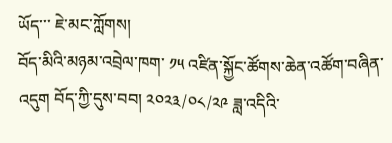ཡོད་་་ ཇེ་མང་ཀློགས།
བོད་མིའི་མཉམ་འབྲེལ་ཁག་ ༡༥ འཛིན་སྐྱོང་ཚོགས་ཆེན་འཚོག་བཞིན་འདུག བོད་ཀྱི་དུས་བབ། ༢༠༢༣/༠༨/༢༩ ཟླ་འདིའི་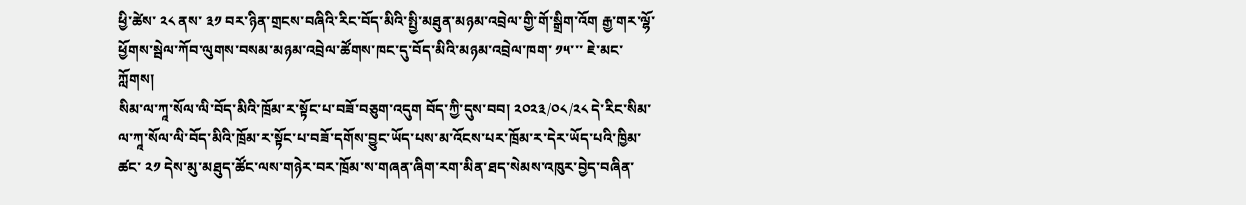ཕྱི་ཚེས་ ༢༨ ནས་ ༣༡ བར་ཉིན་གྲངས་བཞིའི་རིང་བོད་མིའི་སྤྱི་མཐུན་མཉམ་འབྲེལ་གྱི་གོ་སྒྲིག་འོག རྒྱ་གར་ལྷོ་ཕྱོགས་སྦེལ་ཀོབ་ལུགས་བསམ་མཉམ་འབྲེལ་ཚོགས་ཁང་དུ་བོད་མིའི་མཉམ་འབྲེལ་ཁག་ ༡༥་་་ ཇེ་མང་ཀློགས།
སིམ་ལ་ཀཱ་སོལ་ལི་བོད་མིའི་ཁྲོམ་ར་སྟོང་པ་བཟོ་བཅུག་འདུག བོད་ཀྱི་དུས་བབ། ༢༠༢༣/༠༨/༢༨ དེ་རིང་སིམ་ལ་ཀཱ་སོལ་ལི་བོད་མིའི་ཁྲོམ་ར་སྟོང་པ་བཟོ་དགོས་བྱུང་ཡོད་པས་མ་འོངས་པར་ཁྲོམ་ར་དེར་ཡོད་པའི་ཁྱིམ་ཚང་ ༢༡ དེས་མུ་མཐུད་ཚོང་ལས་གཉེར་བར་ཁྲོམ་ས་གཞན་ཞིག་རག་མིན་ཐད་སེམས་འཁུར་བྱེད་བཞིན་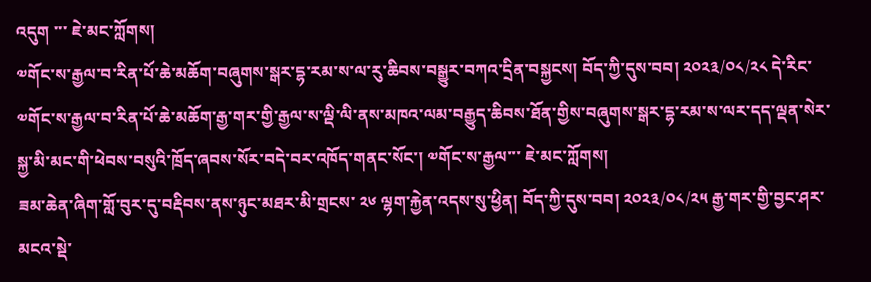འདུག ་་་ ཇེ་མང་ཀློགས།
༧གོང་ས་རྒྱལ་བ་རིན་པོ་ཆེ་མཆོག་བཞུགས་སྒར་དྷ་རམ་ས་ལ་རུ་ཆིབས་བསྒྱུར་བཀའ་དྲིན་བསྐྱངས། བོད་ཀྱི་དུས་བབ། ༢༠༢༣/༠༨/༢༨ དེ་རིང་༧གོང་ས་རྒྱལ་བ་རིན་པོ་ཆེ་མཆོག་རྒྱ་གར་གྱི་རྒྱལ་ས་ལྡི་ལི་ནས་མཁའ་ལམ་བརྒྱུད་ཆིབས་ཐོན་གྱིས་བཞུགས་སྒར་དྷ་རམ་ས་ལར་དད་ལྡན་སེར་སྐྱ་མི་མང་གི་ཕེབས་བསུའི་ཁྲོད་ཞབས་སོར་བདེ་བར་འཁོད་གནང་སོང་། ༧གོང་ས་རྒྱལ་་་ ཇེ་མང་ཀློགས།
ཟམ་ཆེན་ཞིག་གློ་བུར་དུ་བརྡིབས་ནས་ཉུང་མཐར་མི་གྲངས་ ༢༦ ལྷག་རྐྱེན་འདས་སུ་ཕྱིན། བོད་ཀྱི་དུས་བབ། ༢༠༢༣/༠༨/༢༥ རྒྱ་གར་གྱི་བྱང་ཤར་མངའ་སྡེ་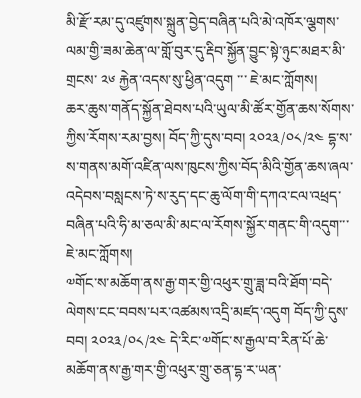མི་རྫོ་རམ་དུ་འཛུགས་སྐྲུན་བྱེད་བཞིན་པའི་མེ་འཁོར་ལྕགས་ལམ་གྱི་ཟམ་ཆེན་ལ་གློ་བུར་དུ་རྡིབ་སྐྱོན་བྱུང་སྟེ་ཉུང་མཐར་མི་གྲངས་ ༢༦ རྐྱེན་འདས་སུ་ཕྱིན་འདུག ་་་ ཇེ་མང་ཀློགས།
ཆར་ཆུས་གནོད་སྐྱོན་ཐེབས་པའི་ཡུལ་མི་ཚོར་གྱོན་ཆས་སོགས་ཀྱིས་རོགས་རམ་བྱས། བོད་ཀྱི་དུས་བབ། ༢༠༢༣/༠༨/༢༤ དྷ་ས་ས་གནས་མགོ་འཛིན་ལས་ཁུངས་ཀྱིས་བོད་མིའི་གྱོན་ཆས་ཞལ་འདེབས་བསླངས་ཏེ་ས་རུད་དང་ཆུ་ལོག་གི་དཀའ་ངལ་འཕྲད་བཞིན་པའི་ཧི་མ་ཅལ་མི་མང་ལ་རོགས་སྐྱོར་གནང་གི་འདུག་་་ ཇེ་མང་ཀློགས།
༧གོང་ས་མཆོག་ནས་རྒྱ་གར་གྱི་འཕུར་གྲུ་ཟླ་བའི་ཐོག་བདེ་ལེགས་ངང་བབས་པར་འཚམས་འདྲི་མཛད་འདུག བོད་ཀྱི་དུས་བབ། ༢༠༢༣/༠༨/༢༤ དེ་རིང་༧གོང་ས་རྒྱལ་བ་རིན་པོ་ཆེ་མཆོག་ནས་རྒྱ་གར་གྱི་འཕུར་གྲུ་ཅན་དྷ་ར་ཡན་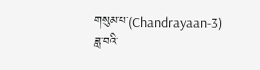གསུམ་པ་(Chandrayaan-3) ཟླ་བའི་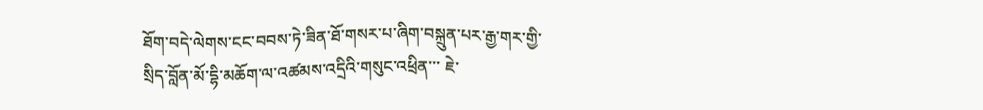ཐོག་བདེ་ལེགས་ངང་བབས་ཏེ་ཟིན་ཐོ་གསར་པ་ཞིག་བསྐྲུན་པར་རྒྱ་གར་གྱི་སྲིད་བློན་མོ་དྷི་མཆོག་ལ་འཚམས་འདྲིའི་གསུང་འཕྲིན་་་ ཇེ་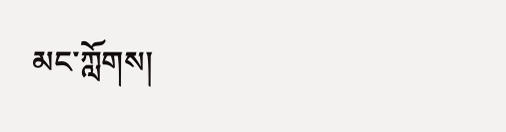མང་ཀློགས།